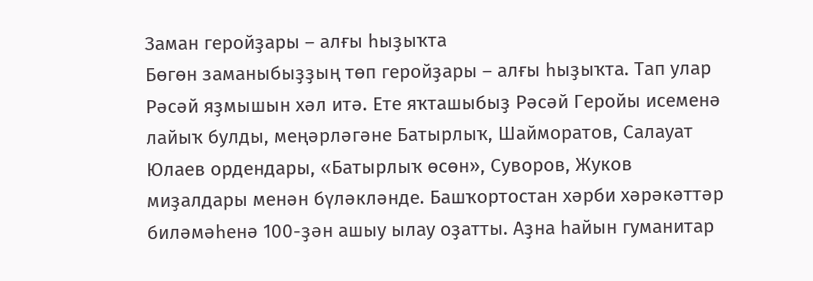Заман геройҙары – алғы һыҙыҡта
Бөгөн заманыбыҙҙың төп геройҙары – алғы һыҙыҡта. Тап улар Рәсәй яҙмышын хәл итә. Ете яҡташыбыҙ Рәсәй Геройы исеменә лайыҡ булды, меңәрләгәне Батырлыҡ, Шайморатов, Салауат Юлаев ордендары, «Батырлыҡ өсөн», Суворов, Жуков миҙалдары менән бүләкләнде. Башҡортостан хәрби хәрәкәттәр биләмәһенә 100-ҙән ашыу ылау оҙатты. Аҙна һайын гуманитар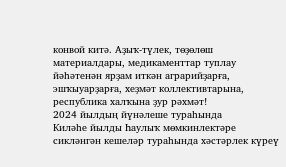конвой китә. Аҙыҡ-түлек, төҙөлөш материалдары, медикаменттар туплау йәһәтенән ярҙам иткән аграрийҙарға, эшҡыуарҙарға, хеҙмәт коллективтарына, республика халҡына ҙур рәхмәт!
2024 йылдың йүнәлеше тураһында
Киләһе йылды Һаулыҡ мөмкинлектәре сикләнгән кешеләр тураһында хәстәрлек күреү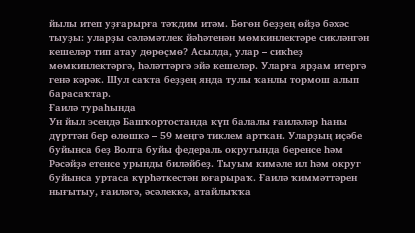йылы итеп уҙғарырға тәҡдим итәм. Бөгөн беҙҙең өйҙә бәхәс тыуҙы: уларҙы сәләмәтлек йәһәтенән мөмкинлектәре сикләнгән кешеләр тип атау дөрөҫмө? Асылда, улар – сикһеҙ мөмкинлектәргә, һәләттәргә эйә кешеләр. Уларға ярҙам итергә генә кәрәк. Шул саҡта беҙҙең янда тулы ҡанлы тормош алып барасаҡтар.
Ғаилә тураһында
Ун йыл эсендә Башҡортостанда күп балалы ғаиләләр һаны дүрттән бер өлөшкә – 59 меңгә тиклем артҡан. Уларҙың иҫәбе буйынса беҙ Волга буйы федераль округында беренсе һәм Рәсәйҙә етенсе урынды биләйбеҙ. Тыуым кимәле ил һәм округ буйынса уртаса күрһәткестән юғарыраҡ. Ғаилә ҡиммәттәрен нығытыу, ғаиләгә, әсәлеккә, атайлыҡҡа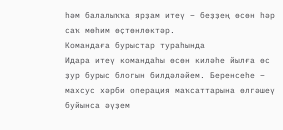һәм балалыҡҡа ярҙам итеү – беҙҙең өсөн һәр саҡ мөһим өҫтөнлөктәр.
Командаға бурыстар тураһында
Идара итеү командаһы өсөн киләһе йылға өс ҙур бурыс блогын билдәләйем. Беренсеһе – махсус хәрби операция маҡсаттарына өлгәшеү буйынса әүҙем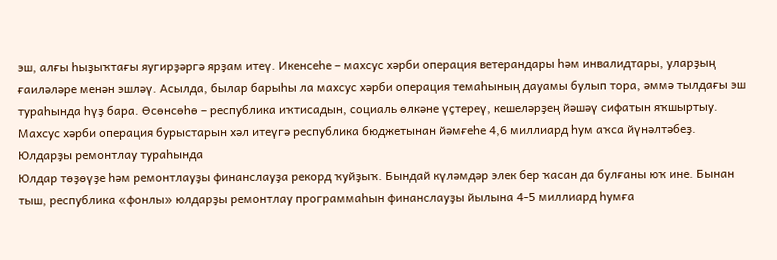эш, алғы һыҙыҡтағы яугирҙәргә ярҙам итеү. Икенсеһе – махсус хәрби операция ветерандары һәм инвалидтары, уларҙың ғаиләләре менән эшләү. Асылда, былар барыһы ла махсус хәрби операция темаһының дауамы булып тора, әммә тылдағы эш тураһында һүҙ бара. Өсөнсөһө – республика иҡтисадын, социаль өлкәне үҫтереү, кешеләрҙең йәшәү сифатын яҡшыртыу. Махсус хәрби операция бурыстарын хәл итеүгә республика бюджетынан йәмғеһе 4,6 миллиард һум аҡса йүнәлтәбеҙ.
Юлдарҙы ремонтлау тураһында
Юлдар төҙөүҙе һәм ремонтлауҙы финанслауҙа рекорд ҡуйҙыҡ. Бындай күләмдәр элек бер ҡасан да булғаны юҡ ине. Бынан тыш, республика «фонлы» юлдарҙы ремонтлау программаһын финанслауҙы йылына 4-5 миллиард һумға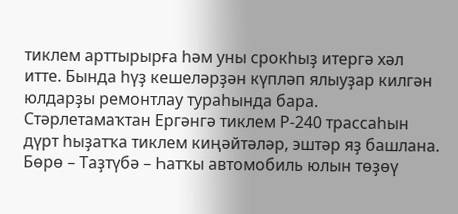тиклем арттырырға һәм уны срокһыҙ итергә хәл итте. Бында һүҙ кешеләрҙән күпләп ялыуҙар килгән юлдарҙы ремонтлау тураһында бара.
Стәрлетамаҡтан Ергәнгә тиклем Р-240 трассаһын дүрт һыҙатҡа тиклем киңәйтәләр, эштәр яҙ башлана. Бөрө – Таҙтүбә – Һатҡы автомобиль юлын төҙөү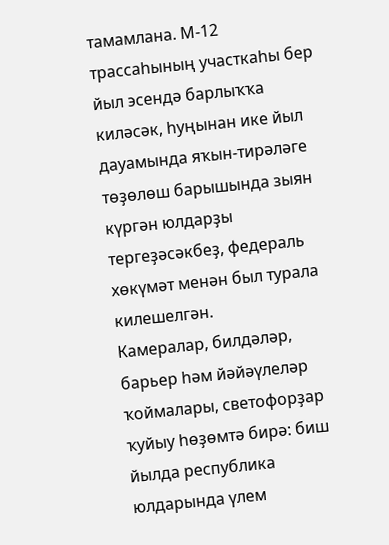тамамлана. М-12 трассаһының участкаһы бер йыл эсендә барлыҡҡа киләсәк, һуңынан ике йыл дауамында яҡын-тирәләге төҙөлөш барышында зыян күргән юлдарҙы тергеҙәсәкбеҙ, федераль хөкүмәт менән был турала килешелгән.
Камералар, билдәләр, барьер һәм йәйәүлеләр ҡоймалары, светофорҙар ҡуйыу һөҙөмтә бирә: биш йылда республика юлдарында үлем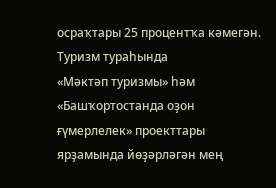осраҡтары 25 процентҡа кәмегән.
Туризм тураһында
«Мәктәп туризмы» һәм «Башҡортостанда оҙон ғүмерлелек» проекттары ярҙамында йөҙәрләгән мең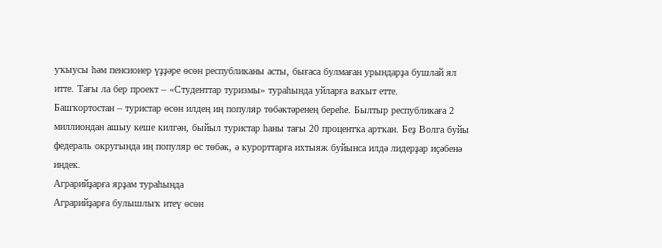уҡыусы һәм пенсионер үҙҙәре өсөн республиканы асты, бығаса булмаған урындарҙа бушлай ял итте. Тағы ла бер проект – «Студенттар туризмы» тураһында уйларға ваҡыт етте.
Башҡортостан – туристар өсөн илдең иң популяр төбәктәренең береһе. Былтыр республикаға 2 миллиондан ашыу кеше килгән, быйыл туристар һаны тағы 20 процентҡа артҡан. Беҙ Волга буйы федераль округында иң популяр өс төбәк, ә курорттарға ихтыяж буйынса илдә лидерҙар иҫәбенә индек.
Аграрийҙарға ярҙам тураһында
Аграрийҙарға булышлыҡ итеү өсөн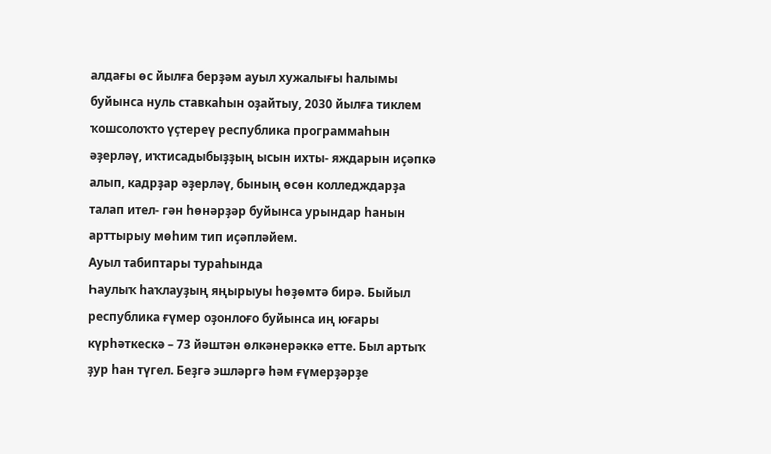алдағы өс йылға берҙәм ауыл хужалығы һалымы буйынса нуль ставкаһын оҙайтыу, 2030 йылға тиклем ҡошсолоҡто үҫтереү республика программаһын әҙерләү, иҡтисадыбыҙҙың ысын ихты- яждарын иҫәпкә алып, кадрҙар әҙерләү, бының өсөн колледждарҙа талап ител- гән һөнәрҙәр буйынса урындар һанын арттырыу мөһим тип иҫәпләйем.
Ауыл табиптары тураһында
Һаулыҡ һаҡлауҙың яңырыуы һөҙөмтә бирә. Быйыл республика ғүмер оҙонлоғо буйынса иң юғары күрһәткескә – 73 йәштән өлкәнерәккә етте. Был артыҡ ҙур һан түгел. Беҙгә эшләргә һәм ғүмерҙәрҙе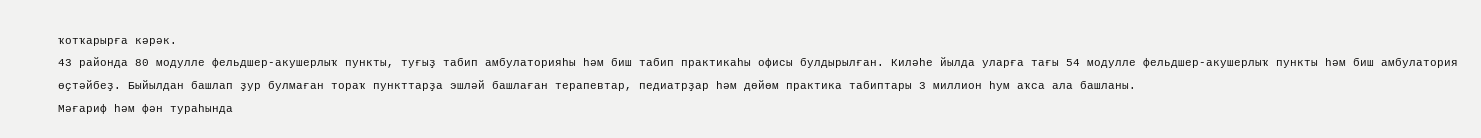ҡотҡарырға кәрәк.
43 районда 80 модулле фельдшер-акушерлыҡ пункты, туғыҙ табип амбулаторияһы һәм биш табип практикаһы офисы булдырылған. Киләһе йылда уларға тағы 54 модулле фельдшер-акушерлыҡ пункты һәм биш амбулатория өҫтәйбеҙ. Быйылдан башлап ҙур булмаған тораҡ пункттарҙа эшләй башлаған терапевтар, педиатрҙар һәм дөйөм практика табиптары 3 миллион һум аҡса ала башланы.
Мәғариф һәм фән тураһында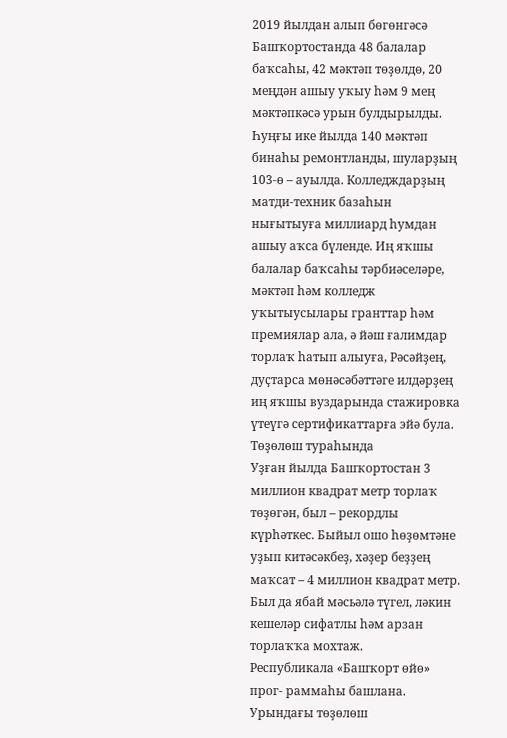2019 йылдан алып бөгөнгәсә Башҡортостанда 48 балалар баҡсаһы, 42 мәктәп төҙөлдө, 20 меңдән ашыу уҡыу һәм 9 мең мәктәпкәсә урын булдырылды. Һуңғы ике йылда 140 мәктәп бинаһы ремонтланды, шуларҙың 103-ө – ауылда. Колледждарҙың матди-техник базаһын нығытыуға миллиард һумдан ашыу аҡса бүленде. Иң яҡшы балалар баҡсаһы тәрбиәселәре, мәктәп һәм колледж уҡытыусылары гранттар һәм премиялар ала, ә йәш ғалимдар торлаҡ һатып алыуға, Рәсәйҙең, дуҫтарса мөнәсәбәттәге илдәрҙең иң яҡшы вуздарында стажировка үтеүгә сертификаттарға эйә була.
Төҙөлөш тураһында
Уҙған йылда Башҡортостан 3 миллион квадрат метр торлаҡ төҙөгән, был – рекордлы күрһәткес. Быйыл ошо һөҙөмтәне уҙып китәсәкбеҙ, хәҙер беҙҙең маҡсат – 4 миллион квадрат метр. Был да ябай мәсьәлә түгел, ләкин кешеләр сифатлы һәм арзан торлаҡҡа мохтаж.
Республикала «Башҡорт өйө» прог- раммаһы башлана. Урындағы төҙөлөш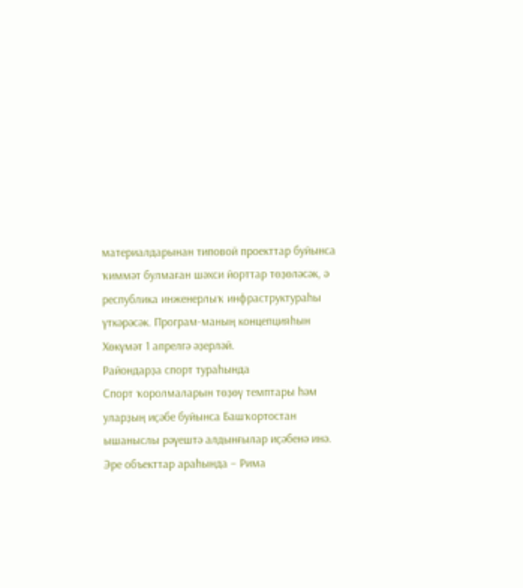материалдарынан типовой проекттар буйынса ҡиммәт булмаған шәхси йорттар төҙөләсәк, ә республика инженерлыҡ инфраструктураһы үткәрәсәк. Програм-маның концепцияһын Хөкүмәт 1 апрелгә әҙерләй.
Райондарҙа спорт тураһында
Спорт ҡоролмаларын төҙөү темптары һәм уларҙың иҫәбе буйынса Башҡортостан ышаныслы рәүештә алдынғылар иҫәбенә инә. Эре объекттар араһында – Рима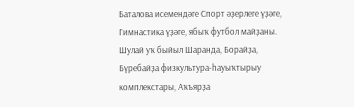Баталова исемендәге Спорт әҙерлеге үҙәге, Гимнастика үҙәге, ябыҡ футбол майҙаны. Шулай уҡ быйыл Шаранда, Борайҙа, Бүребайҙа физкультура-һауыҡтырыу комплекстары, Аҡъярҙа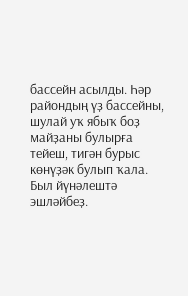бассейн асылды. Һәр райондың үҙ бассейны, шулай уҡ ябыҡ боҙ майҙаны булырға тейеш, тигән бурыс көнүҙәк булып ҡала. Был йүнәлештә эшләйбеҙ.